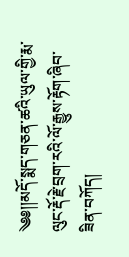༄༅།།མདོ་སྨད་གཅན་ཚའི་ཡུལ་གྱི་རྨ་ལུང་རྡོ་རྗེ་བྲག་རའི་ལོ་རྒྱུས་རྟོག་ཞིབ་ཟིན་བཀོད།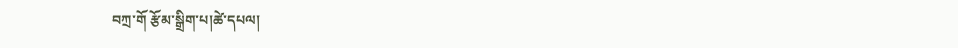བཀྲ་གོ རྩོམ་སྒྲིག་པ།ཚེ་དཔལ།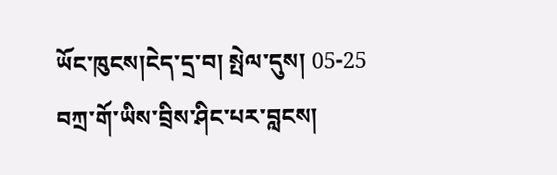ཡོང་ཁུངས།ངེད་དྲ་བ། སྤེལ་དུས། 05-25
བཀྲ་གོ་ཡིས་བྲིས་ཤིང་པར་བླངས།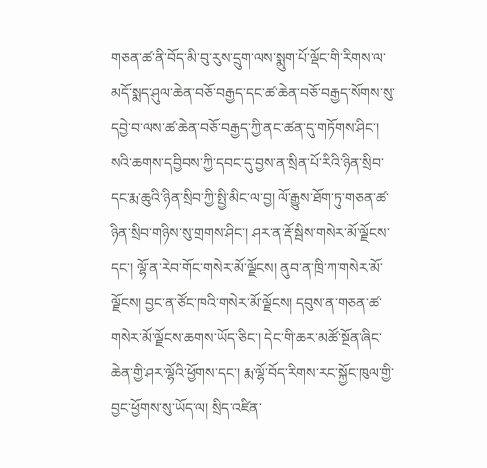གཅན་ཚ་ནི་བོད་མི་བུ་རུས་དྲུག་ལས་སྨུག་པོ་ལྡོང་གི་རིགས་ལ་མདོ་སྨད་ཤུལ་ཆེན་བཅོ་བརྒྱད་དང་ཚ་ཆེན་བཅོ་བརྒྱད་སོགས་སུ་དབྱེ་བ་ལས་ཚ་ཆེན་བཅོ་བརྒྱད་ཀྱི་ནང་ཚན་དུ་གཏོགས་ཤིང་། སའི་ཆགས་དབྱིབས་ཀྱི་དབང་དུ་བྱས་ན་སྲིན་པོ་རིའི་ཉིན་སྲིབ་དང་རྨ་ཆུའི་ཉིན་སྲིབ་ཀྱི་སྤྱི་མིང་ལ་བྱ། ལོ་རྒྱུས་ཐོག་ཏུ་གཅན་ཚ་ཉིན་སྲིབ་གཉིས་སུ་གྲགས་ཤིང་། ཤར་ན་རྡོ་སྦིས་གསེར་མོ་ལྗོངས་དང་། ལྷོ་ན་རེབ་གོང་གསེར་མོ་ལྗོངས། ནུབ་ན་ཁྲི་ཀ་གསེར་མོ་ལྗོངས། བྱང་ན་ཙོང་ཁའི་གསེར་མོ་ལྗོངས། དབུས་ན་གཅན་ཚ་གསེར་མོ་ལྗོངས་ཆགས་ཡོད་ཅིང་། དེང་གི་ཆར་མཚོ་སྔོན་ཞིང་ཆེན་གྱི་ཤར་ལྷོའི་ཕྱོགས་དང་། རྨ་ལྷོ་བོད་རིགས་རང་སྐྱོང་ཁུལ་གྱི་བྱང་ཕྱོགས་སུ་ཡོད་ལ། སྲིད་འཛིན་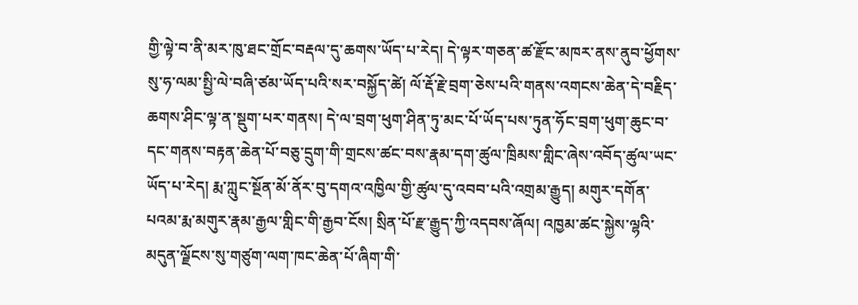གྱི་ལྟེ་བ་ནི་མར་ཁུ་ཐང་གྲོང་བརྡལ་དུ་ཆགས་ཡོད་པ་རེད། དེ་ལྟར་གཅན་ཚ་རྫོང་མཁར་ནས་ནུབ་ཕྱོགས་སུ་ཧ་ལམ་སྤྱི་ལེ་བཞི་ཙམ་ཡོད་པའི་སར་བསྐྱོད་ཚེ། ལོ་རྡོ་རྗེ་བྲག་ཅེས་པའི་གནས་འགངས་ཆེན་དེ་བརྗིད་ཆགས་ཤིང་ལྟ་ན་སྡུག་པར་གནས། དེ་ལ་བྲག་ཕུག་ཤིན་ཏུ་མང་པོ་ཡོད་པས་ཏུན་ཧོང་བྲག་ཕུག་ཆུང་བ་དང་གནས་བརྟན་ཆེན་པོ་བཅུ་དྲུག་གི་གྲངས་ཚང་བས་རྣམ་དག་ཚུལ་ཁྲིམས་གླིང་ཞེས་འབོད་ཚུལ་ཡང་ཡོད་པ་རེད། རྨ་ཀླུང་སྔོན་མོ་ནོར་བུ་དགའ་འཁྱིལ་གྱི་ཚུལ་དུ་འབབ་པའི་འགྲམ་རྒྱུད། མགུར་དགོན་པའམ་རྨ་མགུར་རྣམ་རྒྱལ་གླིང་གི་རྒྱབ་ངོས། སྲིན་པོ་རྫ་རྒྱུད་ཀྱི་འདབས་ཞོལ། འཁྱམ་ཚང་སྐྱེས་ལྷའི་མདུན་ལྗོངས་སུ་གཙུག་ལག་ཁང་ཆེན་པོ་ཞིག་གི་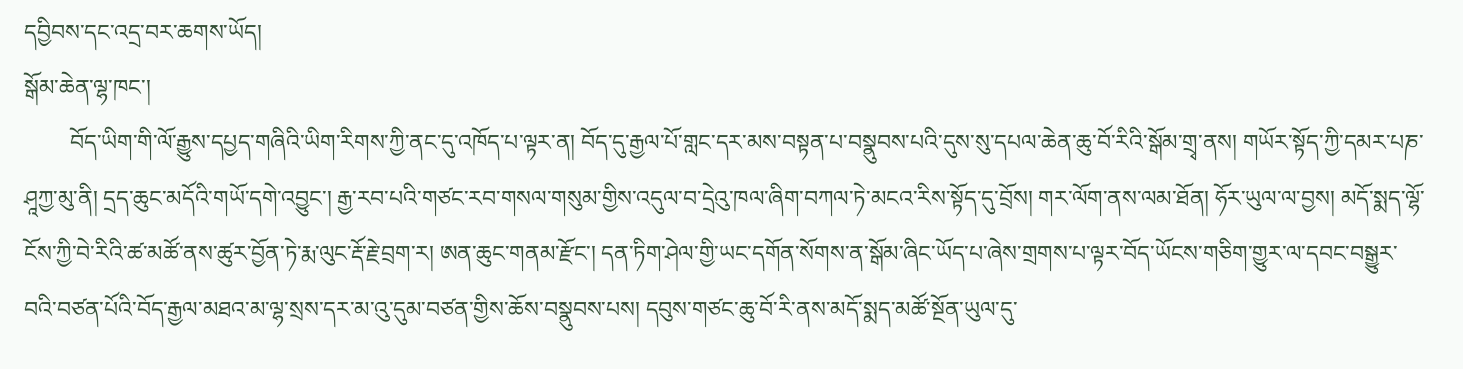དབྱིབས་དང་འདྲ་བར་ཆགས་ཡོད།
སྒོམ་ཆེན་ལྷ་ཁང་།
        བོད་ཡིག་གི་ལོ་རྒྱུས་དཔྱད་གཞིའི་ཡིག་རིགས་ཀྱི་ནང་དུ་འཁོད་པ་ལྟར་ན། བོད་དུ་རྒྱལ་པོ་གླང་དར་མས་བསྟན་པ་བསྣུབས་པའི་དུས་སུ་དཔལ་ཆེན་ཆུ་བོ་རིའི་སྒོམ་གྲྭ་ནས། གཡོར་སྟོད་ཀྱི་དམར་པཎ་ཤཱཀྱ་མུ་ནི། དྲད་ཆུང་མདོའི་གཡོ་དགེ་འབྱུང་། རྒྱ་རབ་པའི་གཙང་རབ་གསལ་གསུམ་གྱིས་འདུལ་བ་དྲེའུ་ཁལ་ཞིག་བཀལ་ཏེ་མངའ་རིས་སྟོད་དུ་བྲོས། གར་ལོག་ནས་ལམ་ཐོན། ཧོར་ཡུལ་ལ་བྱས། མདོ་སྨད་ལྷོ་ངོས་ཀྱི་བེ་རིའི་ཚ་མཚོ་ནས་ཚུར་བྱོན་ཏེ་རྨ་ལུང་རྡོ་རྗེ་བྲག་ར། ཨན་ཆུང་གནམ་རྫོང་། དན་ཏིག་ཤེལ་གྱི་ཡང་དགོན་སོགས་ན་སྒོམ་ཞིང་ཡོད་པ་ཞེས་གྲགས་པ་ལྟར་བོད་ཡོངས་གཅིག་གྱུར་ལ་དབང་བསྒྱུར་བའི་བཙན་པོའི་བོད་རྒྱལ་མཐའ་མ་ལྷ་སྲས་དར་མ་འུ་དུམ་བཙན་གྱིས་ཆོས་བསྣུབས་པས། དབུས་གཙང་ཆུ་བོ་རི་ནས་མདོ་སྨད་མཚོ་སྔོན་ཡུལ་དུ་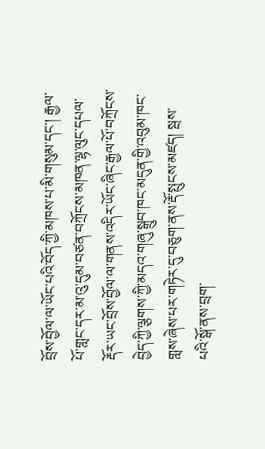བྲོས་བྱོལ་ལ་ཡོང་པའི་བོད་ཀྱི་མཁས་པ་མི་གསུམ་དང་། རྒྱལ་པོ་གླང་དར་མ་འུ་དུམ་བཙན་བཀྲོངས་མཁན་ལྷ་ལུང་དཔལ་རྡོར་ཡང་བྲོས་བྱོལ་ལ་གནས་འདིར་ཡོང་ཞིང་རྒྱལ་པོ་བཀྲོངས་བྱེད་ཀྱི་ལྕགས་ཀྱི་མདའ་གཞུ་སྒྲུབ་ཁང་མདུན་གྱི་འབུམ་ཁང་གླས་ཞེས་པར་གཏེར་དུ་བཅུག་ནས་རྡོ་སྤུངས་མཛད། སྦས་པའི་སྒོ་ནས་བྲག་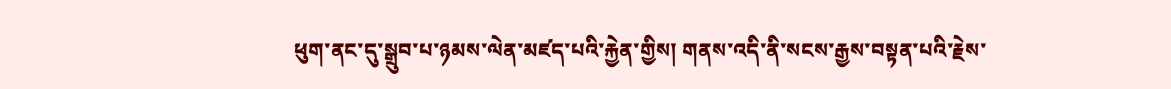ཕུག་ནང་དུ་སྒྲུབ་པ་ཉམས་ལེན་མཛད་པའི་རྐྱེན་གྱིས། གནས་འདི་ནི་སངས་རྒྱས་བསྟན་པའི་རྗེས་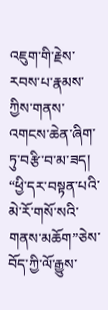འཇུག་གི་རྗེས་རབས་པ་རྣམས་ཀྱིས་གནས་འགངས་ཆེན་ཞིག་ཏུ་བརྩི་བ་མ་ཟད། “ཕྱི་དར་བསྟན་པའི་མེ་རོ་གསོ་སའི་གནས་མཆོག”ཅེས་བོད་ཀྱི་ལོ་རྒྱུས་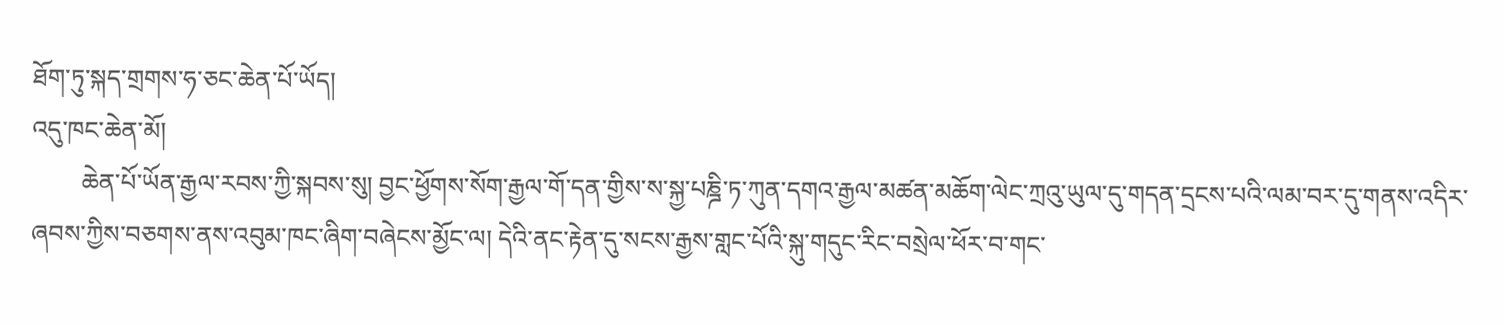ཐོག་ཏུ་སྐད་གྲགས་ཧ་ཅང་ཆེན་པོ་ཡོད།
འདུ་ཁང་ཆེན་མོ།
        ཆེན་པོ་ཡོན་རྒྱལ་རབས་ཀྱི་སྐབས་སུ། བྱང་ཕྱོགས་སོག་རྒྱལ་གོ་དན་གྱིས་ས་སྐྱ་པཎྜི་ཏ་ཀུན་དགའ་རྒྱལ་མཚན་མཆོག་ལེང་ཀྲའུ་ཡུལ་དུ་གདན་དྲངས་པའི་ལམ་བར་དུ་གནས་འདིར་ཞབས་ཀྱིས་བཅགས་ནས་འབུམ་ཁང་ཞིག་བཞེངས་མྱོང་ལ། དེའི་ནང་རྟེན་དུ་སངས་རྒྱས་གླང་པོའི་སྐུ་གདུང་རིང་བསྲེལ་ཕོར་བ་གང་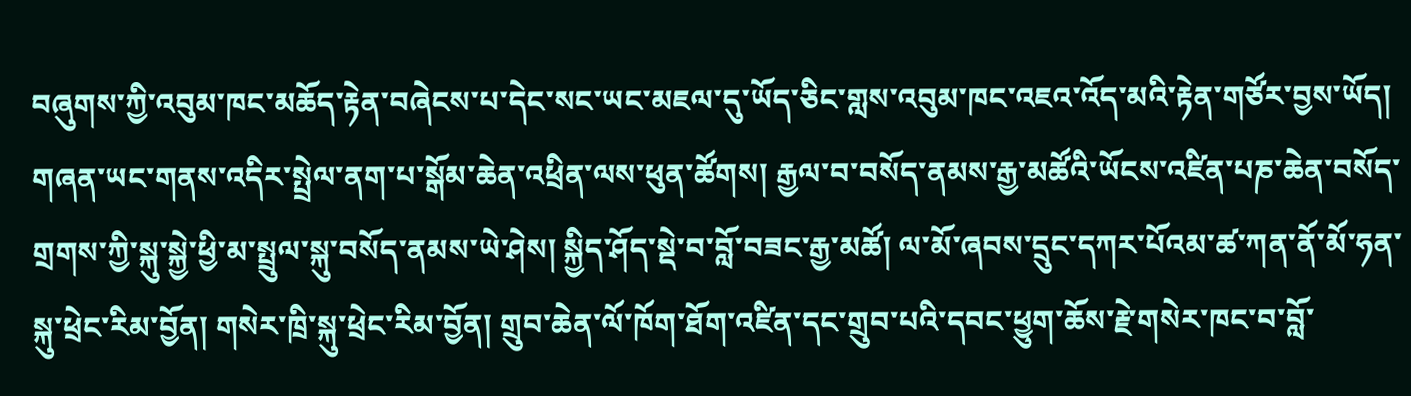བཞུགས་ཀྱི་འབུམ་ཁང་མཆོད་རྟེན་བཞེངས་པ་དེང་སང་ཡང་མཇལ་དུ་ཡོད་ཅིང་གླས་འབུམ་ཁང་འཇའ་འོད་མའི་རྟེན་གཙོར་བྱས་ཡོད། གཞན་ཡང་གནས་འདིར་སྤྲེལ་ནག་པ་སྒོམ་ཆེན་འཕྲིན་ལས་ཕུན་ཚོགས། རྒྱལ་བ་བསོད་ནམས་རྒྱ་མཚོའི་ཡོངས་འཛིན་པཎ་ཆེན་བསོད་གྲགས་ཀྱི་སྐུ་སྐྱེ་ཕྱི་མ་སྤྲུལ་སྐུ་བསོད་ནམས་ཡེ་ཤེས། སྐྱིད་ཤོད་སྡེ་བ་བློ་བཟང་རྒྱ་མཚོ། ལ་མོ་ཞབས་དྲུང་དཀར་པོའམ་ཚ་ཀན་ནོ་མོ་ཧན་སྐུ་ཕྲེང་རིམ་བྱོན། གསེར་ཁྲི་སྐུ་ཕྲེང་རིམ་བྱོན། གྲུབ་ཆེན་ལོ་ཁོག་ཐོག་འཛིན་དང་གྲུབ་པའི་དབང་ཕྱུག་ཆོས་རྗེ་གསེར་ཁང་བ་བློ་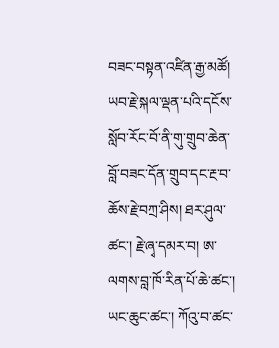བཟང་བསྟན་འཛིན་རྒྱ་མཚོ། ཡབ་རྗེ་སྐལ་ལྡན་པའི་དངོས་སློབ་རོང་བོ་ནི་གུ་གྲུབ་ཆེན་བློ་བཟང་དོན་གྲུབ་དང་རྔ་བ་ཆོས་རྗེ་བཀྲ་ཤིས། ཐར་ཤུལ་ཚང་། རྗེ་ཞྭ་དམར་བ། ཨ་ལགས་བླ་ཁོ་རིན་པོ་ཆེ་ཚང་། ཡང་ཆུང་ཚང་། ཀོའུ་བ་ཚང་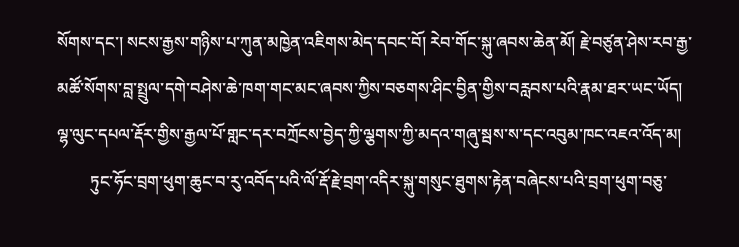སོགས་དང་། སངས་རྒྱས་གཉིས་པ་ཀུན་མཁྱེན་འཇིགས་མེད་དབང་བོ། རེབ་གོང་སྐུ་ཞབས་ཆེན་མོ། རྗེ་བཙུན་ཤེས་རབ་རྒྱ་མཚོ་སོགས་བླ་སྤྲུལ་དགེ་བཤེས་ཆེ་ཁག་གང་མང་ཞབས་ཀྱིས་བཅགས་ཤིང་བྱིན་གྱིས་བརླབས་པའི་རྣམ་ཐར་ཡང་ཡོད།
ལྷ་ལུང་དཔལ་རྡོར་གྱིས་རྒྱལ་པོ་གླང་དར་བཀྲོངས་བྱེད་ཀྱི་ལྕགས་ཀྱི་མདའ་གཞུ་སྦས་ས་དང་འབུམ་ཁང་འཇའ་འོད་མ།
        ཏུང་ཧོང་བྲག་ཕུག་ཆུང་བ་རུ་འབོད་པའི་ལོ་རྡོ་རྗེ་བྲག་འདིར་སྐུ་གསུང་ཐུགས་རྟེན་བཞེངས་པའི་བྲག་ཕུག་བཅུ་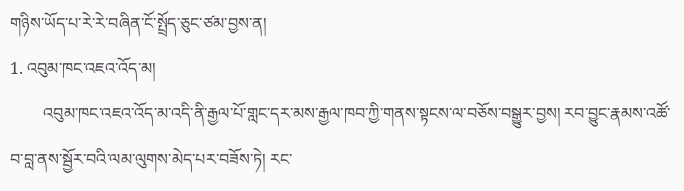གཉིས་ཡོད་པ་རེ་རེ་བཞིན་ངོ་སྤྲོད་ཅུང་ཙམ་བྱས་ན།
1. འབུམ་ཁང་འཇའ་འོད་མ།
        འབུམ་ཁང་འཇའ་འོད་མ་འདི་ནི་རྒྱལ་པོ་གླང་དར་མས་རྒྱལ་ཁབ་ཀྱི་གནས་སྟངས་ལ་བཅོས་བསྒྱུར་བྱས། རབ་བྱུང་རྣམས་འཚོ་བ་བླ་ནས་སྦྱོར་བའི་ལམ་ལུགས་མེད་པར་བཟོས་ཏེ། རང་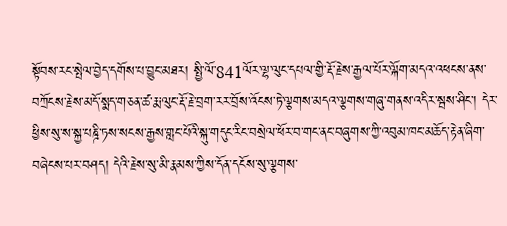སྟོབས་རང་སྤེལ་བྱེད་དགོས་པ་བྱུང་མཐར། སྤྱི་ལོ་841ལོར་ལྷ་ལུང་དཔལ་གྱི་རྡོ་རྗེས་རྒྱལ་པོར་ལྐོག་མདའ་འཕངས་ནས་བཀྲོངས་རྗེས་མདོ་སྨད་གཅན་ཚ་རྨ་ལུང་རྡོ་རྗེ་བྲག་རར་བྲོས་འོངས་ཏེ་ལྕགས་མདའ་ལྕགས་གཞུ་གནས་འདིར་སྦས་ཤིང་། དེར་ཕྱིས་སུ་ས་སྐྱ་པཎྜི་ཏས་སངས་རྒྱས་གླང་པོའི་སྐུ་གདུང་རིང་བསྲེལ་ཕོར་བ་གང་ནང་བཞུགས་ཀྱི་འབུམ་ཁང་མཆོད་རྟེན་ཞིག་བཞེངས་པར་བཤད། དེའི་རྗེས་སུ་མི་རྣམས་ཀྱིས་དོན་དངོས་སུ་ལྕགས་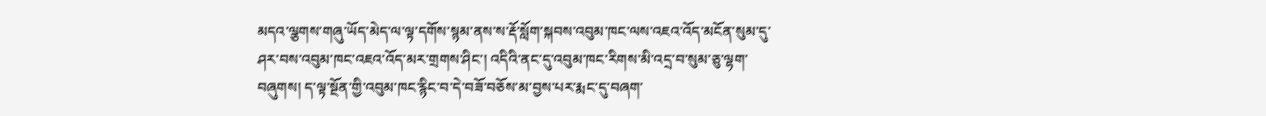མདའ་ལྕགས་གཞུ་ཡོད་མེད་ལ་ལྟ་དགོས་སྙམ་ནས་ས་རྡོ་སློག་སྐབས་འབུམ་ཁང་ལས་འཇའ་འོད་མངོན་སུམ་དུ་ཤར་བས་འབུམ་ཁང་འཇའ་འོད་མར་གྲགས་ཤིང་། འདིའི་ནང་དུ་འབུམ་ཁང་རིགས་མི་འདྲ་བ་སུམ་ཅུ་ལྷག་བཞུགས། ད་ལྟ་སྔོན་གྱི་འབུམ་ཁང་རྙིང་བ་དེ་བཟོ་བཅོས་མ་བྱས་པར་རྨང་དུ་བཞག་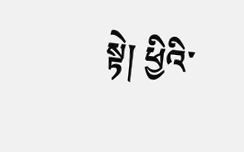སྟེ། ཕྱིའི་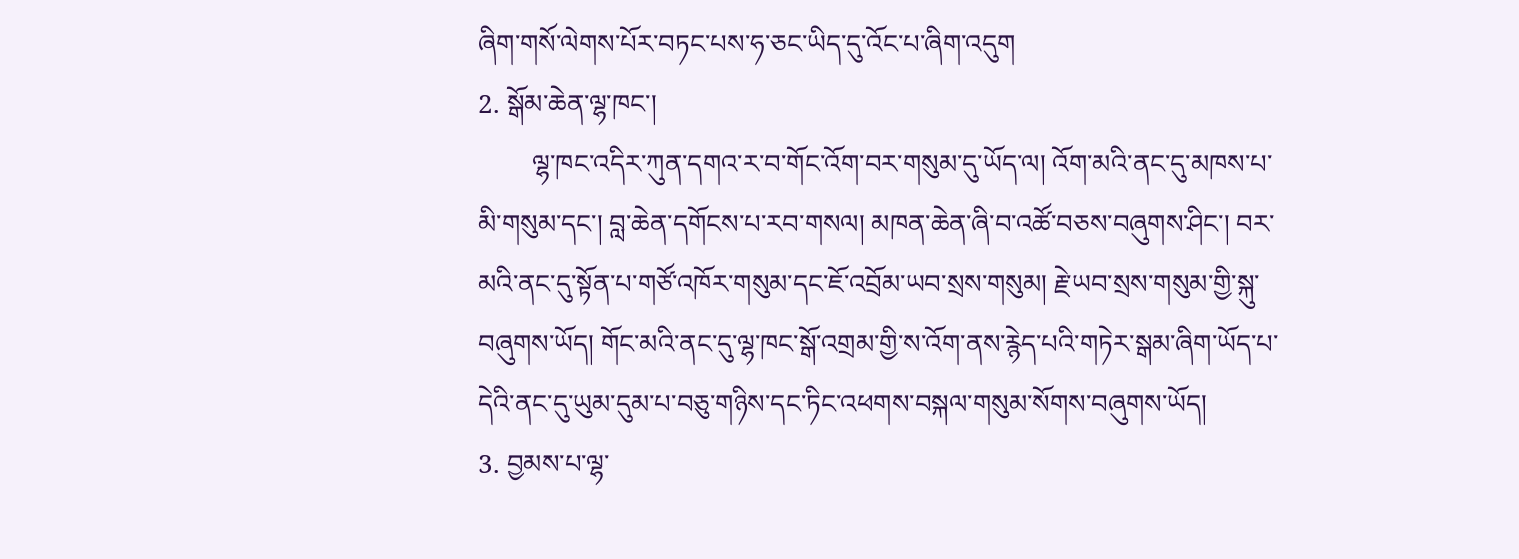ཞིག་གསོ་ལེགས་པོར་བཏང་པས་ཧ་ཅང་ཡིད་དུ་འོང་པ་ཞིག་འདུག
2. སྒོམ་ཆེན་ལྷ་ཁང་།
        ལྷ་ཁང་འདིར་ཀུན་དགའ་ར་བ་གོང་འོག་བར་གསུམ་དུ་ཡོད་ལ། འོག་མའི་ནང་དུ་མཁས་པ་མི་གསུམ་དང་། བླ་ཆེན་དགོངས་པ་རབ་གསལ། མཁན་ཆེན་ཞི་བ་འཚོ་བཅས་བཞུགས་ཤིང་། བར་མའི་ནང་དུ་སྟོན་པ་གཙོ་འཁོར་གསུམ་དང་ཇོ་འབྲོམ་ཡབ་སྲས་གསུམ། རྗེ་ཡབ་སྲས་གསུམ་གྱི་སྐུ་བཞུགས་ཡོད། གོང་མའི་ནང་དུ་ལྷ་ཁང་སྒོ་འགྲམ་གྱི་ས་འོག་ནས་རྙེད་པའི་གཏེར་སྒམ་ཞིག་ཡོད་པ་དེའི་ནང་དུ་ཡུམ་དུམ་པ་བཅུ་གཉིས་དང་ཏིང་འཕགས་བསྐལ་གསུམ་སོགས་བཞུགས་ཡོད།
3. བྱམས་པ་ལྷ་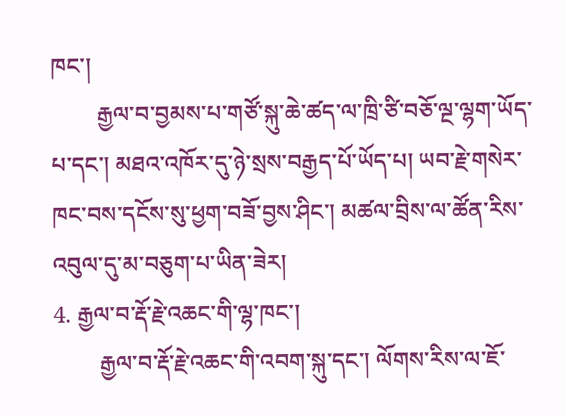ཁང་།
        རྒྱལ་བ་བྱམས་པ་གཙོ་སྐུ་ཆེ་ཚད་ལ་ཁྲི་ཙི་བཅོ་ལྔ་ལྷག་ཡོད་པ་དང་། མཐའ་འཁོར་དུ་ཉེ་སྲས་བརྒྱད་པོ་ཡོད་པ། ཡབ་རྗེ་གསེར་ཁང་བས་དངོས་སུ་ཕྱག་བཟོ་བྱས་ཤིང་། མཚལ་བྲིས་ལ་ཚོན་རིས་འབུལ་དུ་མ་བཅུག་པ་ཡིན་ཟེར།
4. རྒྱལ་བ་རྡོ་རྗེ་འཆང་གི་ལྷ་ཁང་།
        རྒྱལ་བ་རྡོ་རྗེ་འཆང་གི་འབག་སྐུ་དང་། ལོགས་རིས་ལ་ཇོ་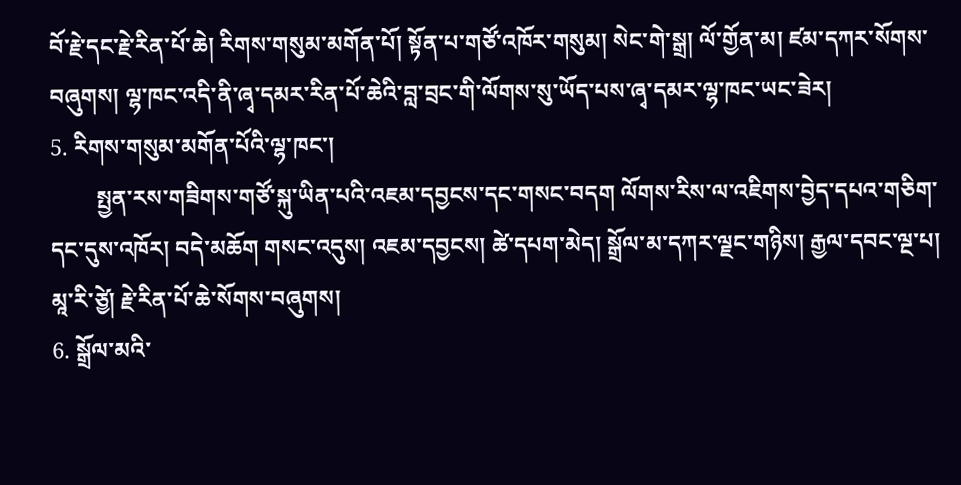བོ་རྗེ་དང་རྗེ་རིན་པོ་ཆེ། རིགས་གསུམ་མགོན་པོ། སྟོན་པ་གཙོ་འཁོར་གསུམ། སེང་གེ་སྒྲ། ལོ་གྱོན་མ། ཛམ་དཀར་སོགས་བཞུགས། ལྷ་ཁང་འདི་ནི་ཞྭ་དམར་རིན་པོ་ཆེའི་བླ་བྲང་གི་ལོགས་སུ་ཡོད་པས་ཞྭ་དམར་ལྷ་ཁང་ཡང་ཟེར།
5. རིགས་གསུམ་མགོན་པོའི་ལྷ་ཁང་།
        སྤྱན་རས་གཟིགས་གཙོ་སྐུ་ཡིན་པའི་འཇམ་དབྱངས་དང་གསང་བདག ལོགས་རིས་ལ་འཇིགས་བྱེད་དཔའ་གཅིག་དང་དུས་འཁོར། བདེ་མཆོག གསང་འདུས། འཇམ་དབྱངས། ཚེ་དཔག་མེད། སྒྲོལ་མ་དཀར་ལྗང་གཉིས། རྒྱལ་དབང་ལྔ་པ། མཱ་རི་ཙྱེ། རྗེ་རིན་པོ་ཆེ་སོགས་བཞུགས།
6. སྒྲོལ་མའི་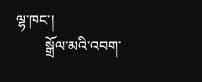ལྷ་ཁང་།
        སྒྲོལ་མའི་འབག་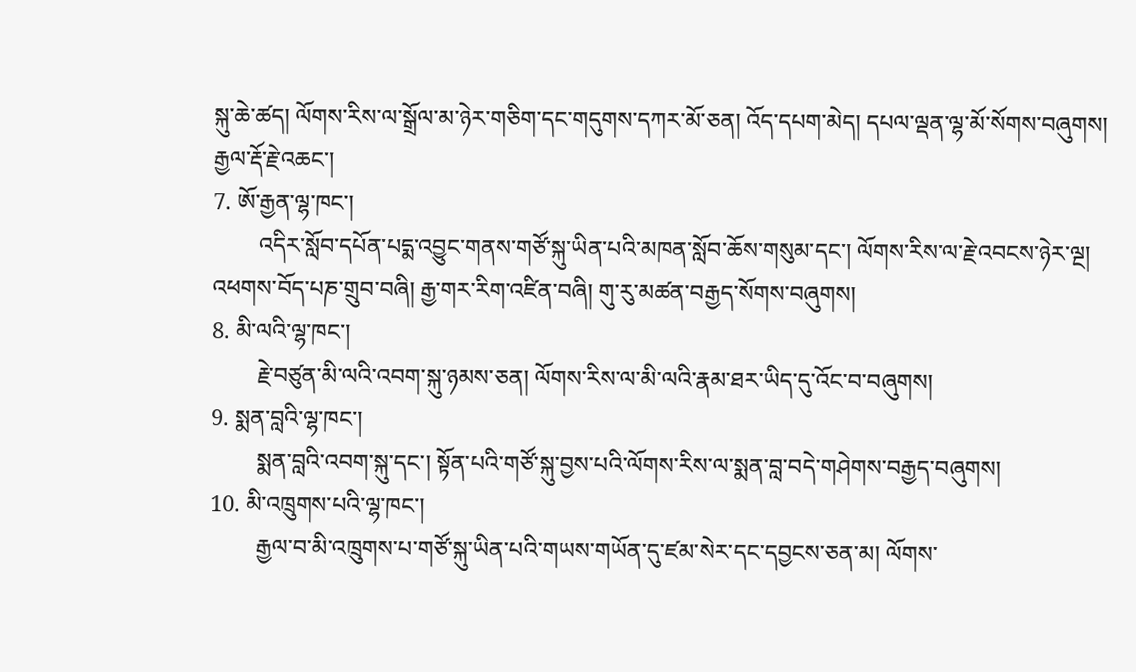སྐུ་ཆེ་ཚད། ལོགས་རིས་ལ་སྒྲོལ་མ་ཉེར་གཅིག་དང་གདུགས་དཀར་མོ་ཅན། འོད་དཔག་མེད། དཔལ་ལྡན་ལྷ་མོ་སོགས་བཞུགས།
རྒྱལ་རྡོ་རྗེ་འཆང་།
7. ཨོ་རྒྱན་ལྷ་ཁང་།
        འདིར་སློབ་དཔོན་པདྨ་འབྱུང་གནས་གཙོ་སྐུ་ཡིན་པའི་མཁན་སློབ་ཆོས་གསུམ་དང་། ལོགས་རིས་ལ་རྗེ་འབངས་ཉེར་ལྔ། འཕགས་བོད་པཎ་གྲུབ་བཞི། རྒྱ་གར་རིག་འཛིན་བཞི། གུ་རུ་མཚན་བརྒྱད་སོགས་བཞུགས།
8. མི་ལའི་ལྷ་ཁང་།
        རྗེ་བཙུན་མི་ལའི་འབག་སྐུ་ཉམས་ཅན། ལོགས་རིས་ལ་མི་ལའི་རྣམ་ཐར་ཡིད་དུ་འོང་བ་བཞུགས།
9. སྨན་བླའི་ལྷ་ཁང་།
        སྨན་བླའི་འབག་སྐུ་དང་། སྟོན་པའི་གཙོ་སྐུ་བྱས་པའི་ལོགས་རིས་ལ་སྨན་བླ་བདེ་གཤེགས་བརྒྱད་བཞུགས།
10. མི་འཁྲུགས་པའི་ལྷ་ཁང་།
        རྒྱལ་བ་མི་འཁྲུགས་པ་གཙོ་སྐུ་ཡིན་པའི་གཡས་གཡོན་དུ་ཛམ་སེར་དང་དབྱངས་ཅན་མ། ལོགས་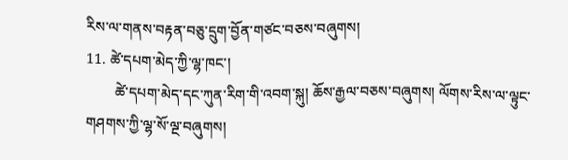རིས་ལ་གནས་བརྟན་བཅུ་དྲུག་བྱོན་གཙང་བཅས་བཞུགས།
11. ཚེ་དཔག་མེད་ཀྱི་ལྷ་ཁང་།
        ཚེ་དཔག་མེད་དང་ཀུན་རིག་གི་འབག་སྐུ། ཆོས་རྒྱལ་བཅས་བཞུགས། ལོགས་རིས་ལ་ལྟུང་གཤགས་ཀྱི་ལྷ་སོ་ལྔ་བཞུགས།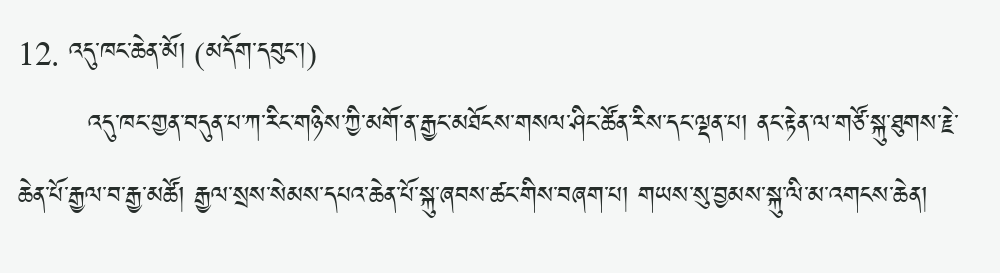12. འདུ་ཁང་ཆེན་མོ། (མདོག་དབུང་།)
        འདུ་ཁང་གྱན་བདུན་པ་ཀ་རིང་གཉིས་ཀྱི་མགོ་ན་རྒྱང་མཐོངས་གསལ་ཤིང་ཚོན་རིས་དང་ལྡན་པ། ནང་རྟེན་ལ་གཙོ་སྐུ་ཐུགས་རྗེ་ཆེན་པོ་རྒྱལ་བ་རྒྱ་མཚོ། རྒྱལ་སྲས་སེམས་དཔའ་ཆེན་པོ་སྐུ་ཞབས་ཚང་གིས་བཞག་པ། གཡས་སུ་བྱམས་སྐུ་ལི་མ་འགངས་ཆེན།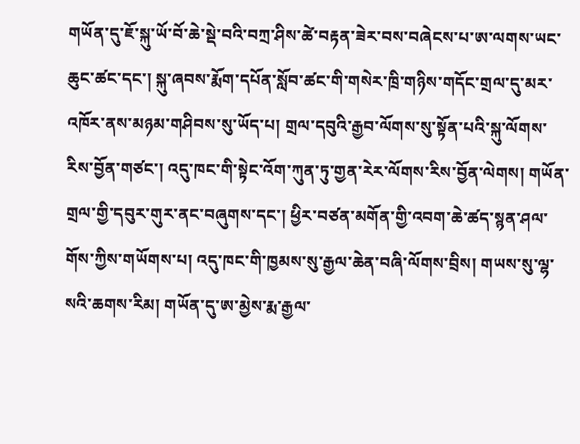གཡོན་དུ་ཇོ་སྐུ་ཡོ་བོ་ཆེ་སྡེ་བའི་བཀྲ་ཤིས་ཚེ་བརྟན་ཟེར་བས་བཞེངས་པ་ཨ་ལགས་ཡང་ཆུང་ཚང་དང་། སྐུ་ཞབས་རྨོག་དཔོན་སློབ་ཚང་གི་གསེར་ཁྲི་གཉིས་གདོང་གྲལ་དུ་མར་འཁོར་ནས་མཉམ་གཤིབས་སུ་ཡོད་པ། གྲལ་དབུའི་རྒྱབ་ལོགས་སུ་སྟོན་པའི་སྐུ་ལོགས་རིས་བྱོན་གཙང་། འདུ་ཁང་གི་སྟེང་འོག་ཀུན་ཏུ་གྱན་རེར་ལོགས་རིས་བྱོན་ལེགས། གཡོན་གྲལ་གྱི་དབུར་གུར་ནང་བཞུགས་དང་། ཕྱིར་བཙན་མགོན་གྱི་འབག་ཆེ་ཚད་སྙན་ཤལ་གོས་ཀྱིས་གཡོགས་པ། འདུ་ཁང་གི་ཁྱམས་སུ་རྒྱལ་ཆེན་བཞི་ལོགས་བྲིས། གཡས་སུ་ལྷ་སའི་ཆགས་རིམ། གཡོན་དུ་ཨ་མྱེས་རྨ་རྒྱལ་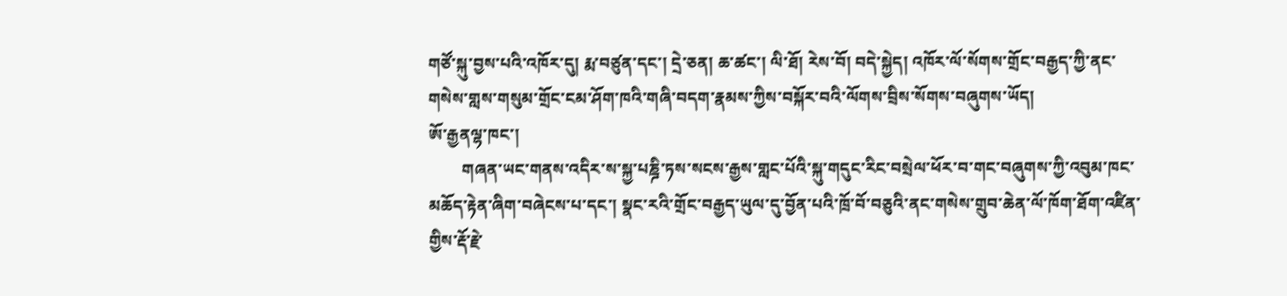གཙོ་སྐུ་བྱས་པའི་འཁོར་དུ། རྨ་བཙུན་དང་། དྲེ་ཅན། ཆ་ཚང་། ལི་ཐོ། རེས་བོ། བདེ་སྐྱེད། འཁོར་ལོ་སོགས་གྲོང་བརྒྱད་ཀྱི་ནང་གསེས་གླས་གསུམ་གྲོང་ངམ་ཤོག་ཁའི་གཞི་བདག་རྣམས་ཀྱིས་བསྐོར་བའི་ལོགས་བྲིས་སོགས་བཞུགས་ཡོད།
ཨོ་རྒྱནལྷ་ཁང་།
        གཞན་ཡང་གནས་འདིར་ས་སྐྱ་པཎྜི་ཏས་སངས་རྒྱས་གླང་པོའི་སྐུ་གདུང་རིང་བསྲེལ་ཕོར་བ་གང་བཞུགས་ཀྱི་འབུམ་ཁང་མཆོད་རྟེན་ཞིག་བཞེངས་པ་དང་། སྣང་རའི་གྲོང་བརྒྱད་ཡུལ་དུ་བྱོན་པའི་ཁྲོ་བོ་བཅུའི་ནང་གསེས་གྲུབ་ཆེན་ལོ་ཁོག་ཐོག་འཛིན་གྱིས་རྡོ་རྗེ་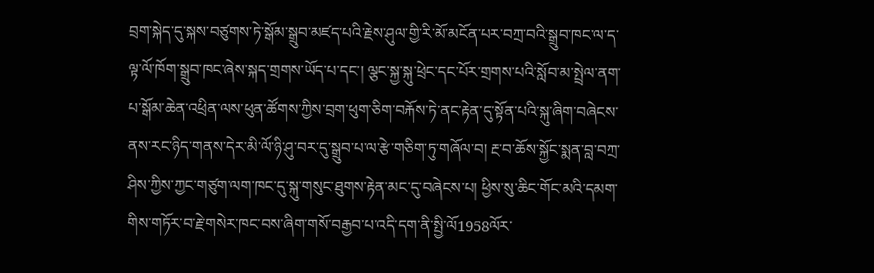བྲག་སྐེད་དུ་སྐས་བཙུགས་ཏེ་སྒོམ་སྒྲུབ་མཛད་པའི་རྗེས་ཤུལ་གྱི་རི་མོ་མངོན་པར་བཀྲ་བའི་སྒྲུབ་ཁང་ལ་ད་ལྟ་ལོ་ཁོག་སྒྲུབ་ཁང་ཞེས་སྐད་གྲགས་ཡོད་པ་དང་། ལྕང་སྐྱ་སྐུ་ཕྲེང་དང་པོར་གྲགས་པའི་སློབ་མ་སྤྲེལ་ནག་པ་སྒོམ་ཆེན་འཕྲིན་ལས་ཕུན་ཚོགས་ཀྱིས་བྲག་ཕུག་ཅིག་བརྐོས་ཏེ་ནང་རྟེན་དུ་སྟོན་པའི་སྐུ་ཞིག་བཞེངས་ནས་རང་ཉིད་གནས་དེར་མི་ལོ་ཉི་ཤུ་བར་དུ་སྒྲུབ་པ་ལ་རྩེ་གཅིག་ཏུ་གཞོལ་བ། རྔ་བ་ཆོས་སྐྱོང་སྨན་བླ་བཀྲ་ཤིས་ཀྱིས་ཀྱང་གཙུག་ལག་ཁང་དུ་སྐུ་གསུང་ཐུགས་རྟེན་མང་དུ་བཞེངས་པ། ཕྱིས་སུ་ཆིང་གོང་མའི་དམག་གིས་གཏོར་བ་རྗེ་གསེར་ཁང་བས་ཞིག་གསོ་བརྒྱབ་པ་འདི་དག་ནི་སྤྱི་ལོ1958ལོར་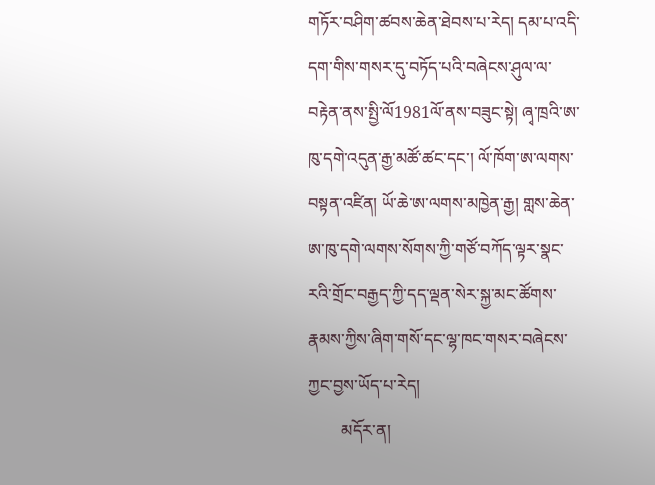གཏོར་བཤིག་ཚབས་ཆེན་ཐེབས་པ་རེད། དམ་པ་འདི་དག་གིས་གསར་དུ་བཏོད་པའི་བཞེངས་ཤུལ་ལ་བརྟེན་ནས་སྤྱི་ལོ1981ལོ་ནས་བཟུང་སྟེ། ཞྭ་ཁྲའི་ཨ་ཁུ་དགེ་འདུན་རྒྱ་མཚོ་ཚང་དང་། ལོ་ཁོག་ཨ་ལགས་བསྟན་འཛིན། ཡོ་ཆེ་ཨ་ལགས་མཁྱེན་རྒྱ། གླས་ཆེན་ཨ་ཁུ་དགེ་ལགས་སོགས་ཀྱི་གཙོ་བཀོད་ལྟར་སྣང་རའི་གྲོང་བརྒྱད་ཀྱི་དད་ལྡན་སེར་སྐྱ་མང་ཚོགས་རྣམས་ཀྱིས་ཞིག་གསོ་དང་ལྷ་ཁང་གསར་བཞེངས་ཀྱང་བྱས་ཡོད་པ་རེད།
        མདོར་ན།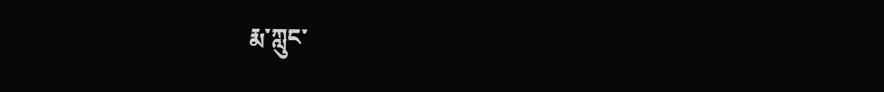རྨ་ཀླུང་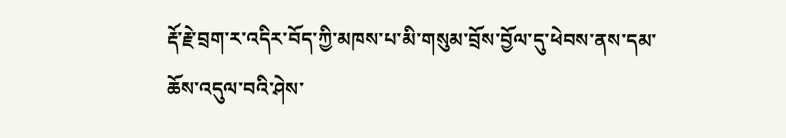རྡོ་རྗེ་བྲག་ར་འདིར་བོད་ཀྱི་མཁས་པ་མི་གསུམ་བྲོས་བྱོལ་དུ་ཕེབས་ནས་དམ་ཆོས་འདུལ་བའི་ཤེས་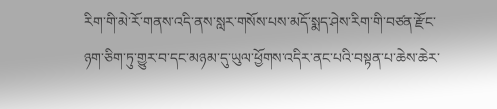རིག་གི་མེ་རོ་གནས་འདི་ནས་སླར་གསོས་པས་མདོ་སྨད་ཤེས་རིག་གི་བཙན་རྫོང་ཉག་ཅིག་ཏུ་གྱུར་བ་དང་མཉམ་དུ་ཡུལ་ཕྱོགས་འདིར་ནང་པའི་བསྟན་པ་ཆེས་ཆེར་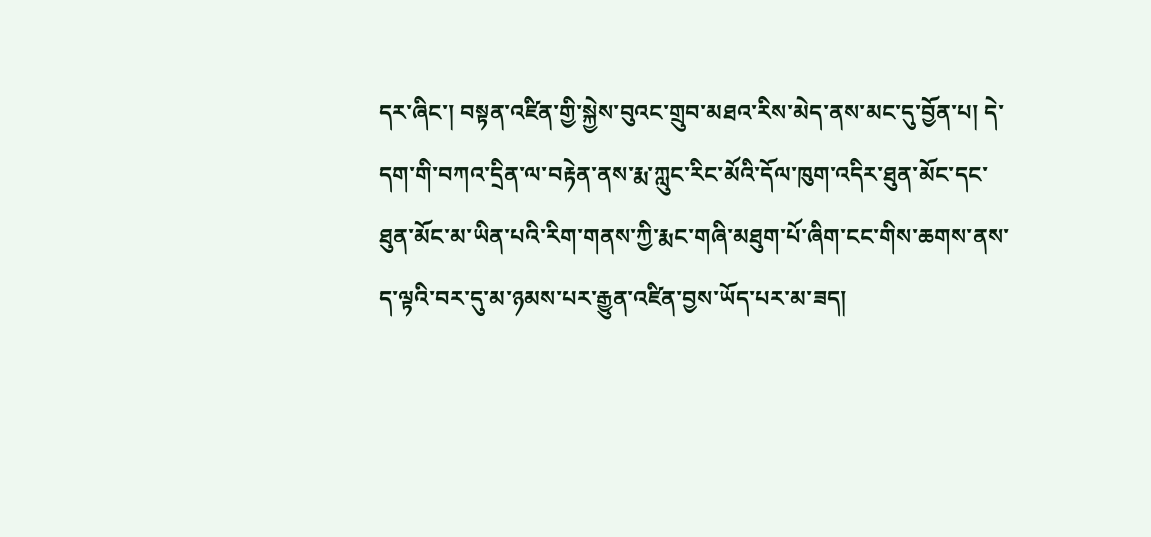དར་ཞིང་། བསྟན་འཛིན་གྱི་སྐྱེས་བུའང་གྲུབ་མཐའ་རིས་མེད་ནས་མང་དུ་བྱོན་པ། དེ་དག་གི་བཀའ་དྲིན་ལ་བརྟེན་ནས་རྨ་ཀླུང་རིང་མོའི་དོལ་ཁུག་འདིར་ཐུན་མོང་དང་ཐུན་མོང་མ་ཡིན་པའི་རིག་གནས་ཀྱི་རྨང་གཞི་མཐུག་པོ་ཞིག་ངང་གིས་ཆགས་ནས་ད་ལྟའི་བར་དུ་མ་ཉམས་པར་རྒྱུན་འཛིན་བྱས་ཡོད་པར་མ་ཟད།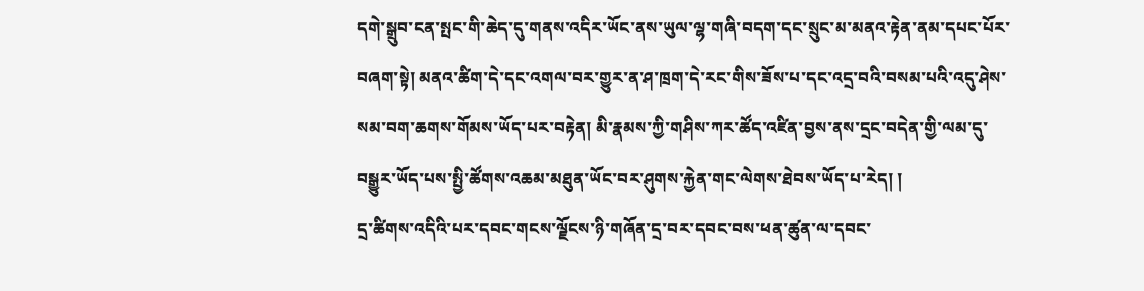དགེ་སྒྲུབ་ངན་སྤང་གི་ཆེད་དུ་གནས་འདིར་ཡོང་ནས་ཡུལ་ལྷ་གཞི་བདག་དང་སྲུང་མ་མནའ་རྟེན་ནམ་དཔང་པོར་བཞག་སྟེ། མནའ་ཚིག་དེ་དང་འགལ་བར་གྱུར་ན་ཤ་ཁྲག་དེ་རང་གིས་ཟོས་པ་དང་འདྲ་བའི་བསམ་པའི་འདུ་ཤེས་སམ་བག་ཆགས་གོམས་ཡོད་པར་བརྟེན། མི་རྣམས་ཀྱི་གཤིས་ཀར་ཚོད་འཛིན་བྱས་ནས་དྲང་བདེན་གྱི་ལམ་དུ་བསྒྱུར་ཡོད་པས་སྤྱི་ཚོགས་འཆམ་མཐུན་ཡོང་བར་ཤུགས་རྐྱེན་གང་ལེགས་ཐེབས་ཡོད་པ་རེད། །
དྲ་ཚིགས་འདིའི་པར་དབང་གངས་ལྗོངས་ཉི་གཞོན་དྲ་བར་དབང་བས་ཕན་ཚུན་ལ་དབང་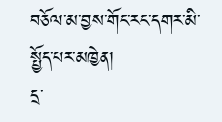བཅོལ་མ་བྱས་གོང་རང་དགར་མི་སྤྱོད་པར་མཁྱེན།
དྲ་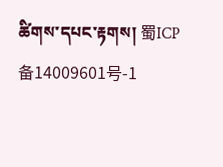ཚིགས་དཔང་རྟགས། 蜀ICP备14009601号-1